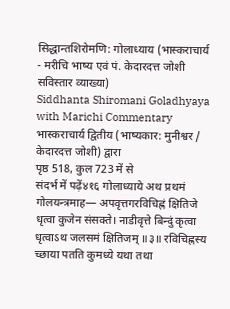सिद्धान्तशिरोमणि: गोलाध्याय (भास्कराचार्य - मरीचि भाष्य एवं पं. केदारदत्त जोशी सविस्तार व्याख्या)
Siddhanta Shiromani Goladhyaya with Marichi Commentary
भास्कराचार्य द्वितीय (भाष्यकार: मुनीश्वर / केदारदत्त जोशी) द्वारा
पृष्ठ 518, कुल 723 में से
संदर्भ में पढ़ें४१६ गोलाध्याये अथ प्रथमं गोलयन्त्रमाह— अपवृत्तगरविचिह्नं क्षितिजे धृत्वा कुजेन संसक्ते। नाडीवृत्ते बिन्दुं कृत्वा धृत्वाऽथ जलसमं क्षितिजम् ॥३॥ रविचिह्नस्य च्छाया पतति कुमध्ये यथा तथा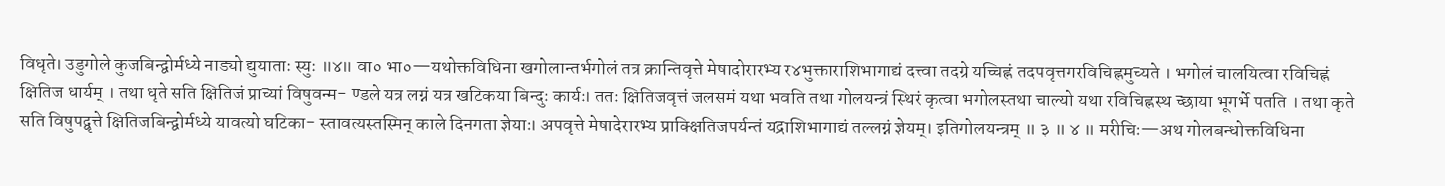विधृते। उडुगोले कुजबिन्द्वोर्मध्ये नाड्यो द्युयाताः स्युः ॥४॥ वा० भा०—यथोक्तविधिना खगोलान्तर्भगोलं तत्र क्रान्तिवृत्ते मेषादोरारभ्य र४भुक्ताराशिभागाद्यं दत्त्वा तदग्रे यच्चिह्नं तदपवृत्तगरविचिह्नमुच्यते । भगोलं चालयित्वा रविचिह्नं क्षितिज धार्यम् । तथा धृते सति क्षितिजं प्राच्यां विषुवन्म- ण्डले यत्र लग्नं यत्र खटिकया बिन्दुः कार्यः। ततः क्षितिजवृत्तं जलसमं यथा भवति तथा गोलयन्त्रं स्थिरं कृत्वा भगोलस्तथा चाल्यो यथा रविचिह्नस्थ च्छाया भूगर्भे पतति । तथा कृते सति विषुपद्वृत्ते क्षितिजबिन्द्वोर्मध्ये यावत्यो घटिका- स्तावत्यस्तस्मिन् काले दिनगता ज्ञेयाः। अपवृत्ते मेषादेरारभ्य प्राक्क्षितिजपर्यन्तं यद्राशिभागाद्यं तल्लग्नं ज्ञेयम्। इतिगोलयन्त्रम् ॥ ३ ॥ ४ ॥ मरीचिः—अथ गोलबन्धोक्तविधिना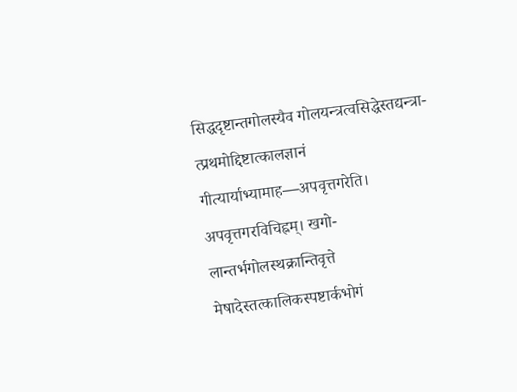सिद्धदृष्टान्तगोलस्यैव गोलयन्त्रत्वसिद्धेस्तद्यन्त्रा- त्प्रथमोद्दिष्टात्कालज्ञानं गीत्यार्याभ्यामाह—अपवृत्तगरेति। अपवृत्तगरविचिह्नम्। खगो- लान्तर्भगोलस्थक्रान्तिवृत्ते मेषादेस्तत्कालिकस्पष्टार्कभोगं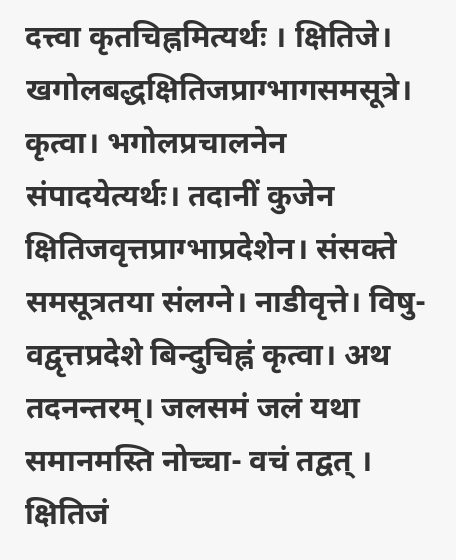दत्त्वा कृतचिह्नमित्यर्थः । क्षितिजे। खगोलबद्धक्षितिजप्राग्भागसमसूत्रे। कृत्वा। भगोलप्रचालनेन संपादयेत्यर्थः। तदानीं कुजेन क्षितिजवृत्तप्राग्भाप्रदेशेन। संसक्ते समसूत्रतया संलग्ने। नाडीवृत्ते। विषु- वद्वृत्तप्रदेशे बिन्दुचिह्नं कृत्वा। अथ तदनन्तरम्। जलसमं जलं यथा समानमस्ति नोच्चा- वचं तद्वत् । क्षितिजं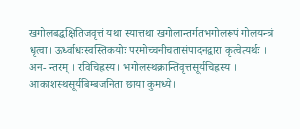खगोलबद्धक्षितिजवृत्तं यथा स्यात्तथा खगोलान्तर्गतभगोलरूपं गोलयन्त्रं धृत्वा। ऊर्ध्वाधःस्वस्तिकयोः परमोच्चनीचतासंपादनद्वारा कृत्वेत्यर्थः । अन- न्तरम् । रविचिह्नस्य। भगोलस्थक्रान्तिवृत्तसूर्यचिह्नस्य । आकाशस्थसूर्यबिम्बजनिता छाया कुमध्ये।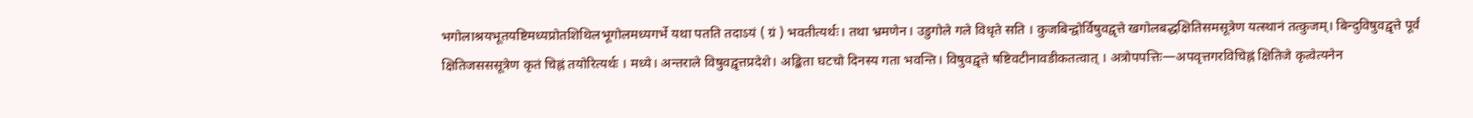भगोलाश्रयभूतयष्टिमध्यप्रोतशिथिलभूगोलमध्यगर्भे यथा पतति तदाऽयं ( ग्रं ) भवतीत्यर्थः। तथा भ्रमणेन। उडुगोले गले विधृते सति । कुजबिन्द्वोर्विषुवद्वृत्ते खगोलबद्धक्षितिसमसूत्रेण यत्स्थानं तत्कुजम्। बिन्दुविषुवद्वृत्ते पूर्वं क्षितिजसससूत्रेण कृतं चिह्नं तयोरित्यर्थः । मध्ये। अन्तराले विषुवद्वृत्तप्रदेशे। अङ्किता घटचो दिनस्य गता भवन्ति। विषुवद्वृत्ते षष्टिवटीनावडीकतत्वात् । अत्रोपपत्तिः—अपवृत्तगरविचिह्नं क्षितिजे कृत्वेत्यनेन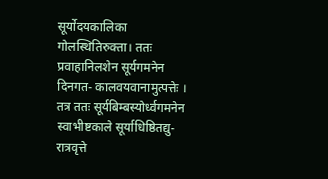सूर्योदयकालिका गोलस्थितिरुक्ता। ततः प्रवाहानिलशेन सूर्यगमनेन दिनगत- कालवयवानामुत्पत्तेः । तत्र ततः सूर्यबिम्बस्योर्ध्वगमनेन स्वाभीष्टकाले सूर्याधिष्ठितद्यु- रात्रवृत्ते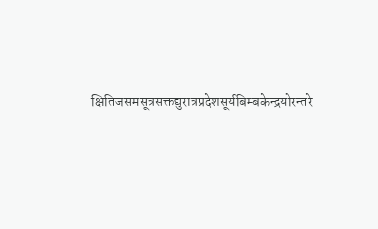क्षितिजसमसूत्रसक्तद्युरात्रप्रदेशसूर्यबिम्बकेन्द्रयोरन्तरे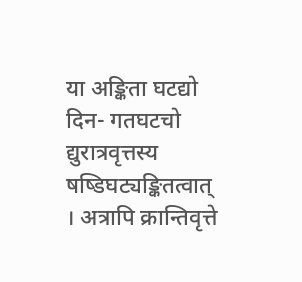या अङ्किता घटद्यो दिन- गतघटचो द्युरात्रवृत्तस्य षष्डिघट्यङ्कितत्वात् । अत्रापि क्रान्तिवृत्ते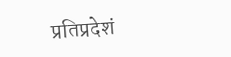प्रतिप्रदेशं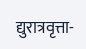द्युरात्रवृत्ता-